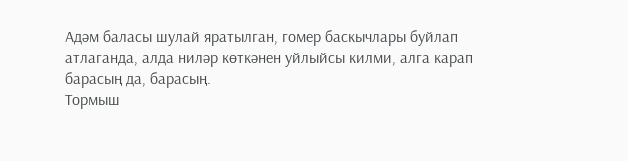Адәм баласы шулай яратылган, гомер баскычлары буйлап атлаганда, алда ниләр көткәнен уйлыйсы килми, алга карап барасың да, барасың.
Тормыш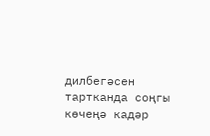дилбегәсен тартканда соңгы көчеңә кадәр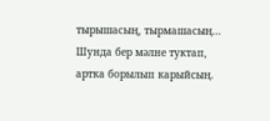тырышасың, тырмашасың... Шунда бер мәлне туктап, артка борылып карыйсың.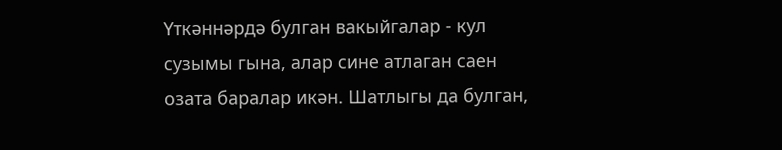Үткәннәрдә булган вакыйгалар - кул сузымы гына, алар сине атлаган саен озата баралар икән. Шатлыгы да булган,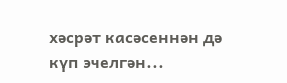хәсрәт касәсеннән дә күп эчелгән...